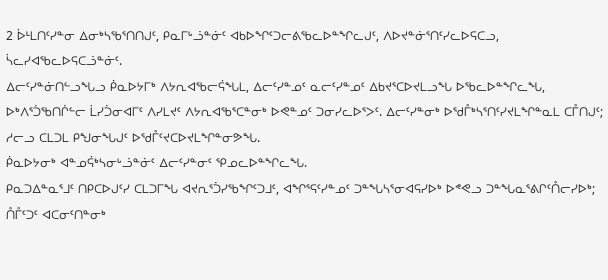2 ᐆᒻᒪᑎᑦᓯᓐᓂ ᐃᓂᒃᓴᖃᕐᑎᑎᒍᑦ, ᑭᓇᒥᒡᓘᓐᓃᑦ ᐊᑲᐅᖏᑦᑐᓕᕕᖃᓚᐅᓐᖏᓚᒍᑦ, ᐱᐅᔪᓐᓃᕐᑎᑦᓯᓚᐅᕋᑕᓗ, ᓵᓚᓯᐊᖃᓚᐅᕋᑕᓘᓐᓃᑦ.
ᐃᓕᑦᓯᓐᓃᑎᓪᓗᖓᓗ ᑮᓇᐅᔭᒥᒃ ᐱᔭᕆᐊᖃᓕᕌᖓᒪ, ᐃᓕᑦᓯᓐᓄᑦ ᓇᓕᑦᓯᓐᓄᑦ ᐃᑲᔪᕐᑕᐅᔪᒪᓗᖓ ᐅᖃᓚᐅᓐᖏᓚᖓ, ᐅᒃᐱᕐᑑᖃᑎᒌᓪᓕ ᒫᓯᑑᓂᐊᒥᑦ ᐱᓯᒪᔪᑦ ᐱᔭᕆᐊᖃᕐᑕᓐᓂᒃ ᐅᕙᓐᓄᑦ ᑐᓂᓯᓚᐅᕐᐳᑦ. ᐃᓕᑦᓯᓐᓂᒃ ᐅᖁᒤᒃᓴᕐᑎᑦᓯᔪᒪᖏᓐᓇᒪ ᑕᒤᑎᒍᑦ; ᓱᓕᓗ ᑕᒪᑐᒪ ᑭᖑᓂᖓᒍᑦ ᐅᖁᒤᑦᔪᑕᐅᔪᒪᖏᓐᓂᕗᖓ.
ᑮᓇᐅᔭᓂᒃ ᐊᓐᓄᕌᒃᓴᓂᒡᓘᓐᓃᑦ ᐃᓕᑦᓯᓐᓂᑦ ᕿᓄᓚᐅᓐᖏᓚᖓ.
ᑭᓇᑐᐃᓐᓇᕐᒧᑦ ᑎᑭᑕᐅᒍᑦᓯ ᑕᒪᑐᒥᖓ ᐊᔪᕆᕐᑑᓯᖃᖏᑦᑐᒧᑦ, ᐊᖏᕐᕋᑦᓯᓐᓄᑦ ᑐᓐᖓᓴᕐᓂᐊᕋᓯᐅᒃ ᐅᕝᕙᓗ ᑐᓐᖓᓇᕐᕕᒋᑦᑍᓕᓯᐅᒃ;
ᑍᒤᑦᑐᑦ ᐊᑕᓂᑦᑎᓐᓂᒃ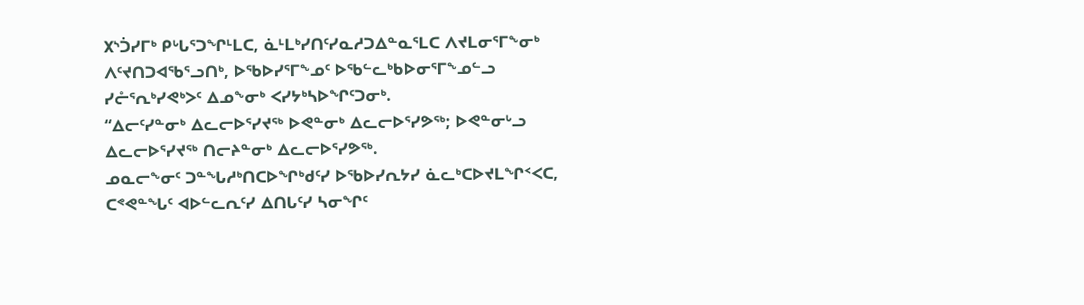᙭ᔅᑑᓯᒥᒃ ᑭᒡᒐᕐᑐᖏᒻᒪᑕ, ᓈᒻᒪᒃᓯᑎᑦᓯᓇᓱᑐᐃᓐᓇᕐᒪᑕ ᐱᔪᒪᓂᕐᒥᖕᓂᒃ ᐱᑦᔪᑎᑐᐊᖃᕐᓗᑎᒃ, ᐅᖃᐅᓯᕐᒥᖕᓄᑦ ᐅᖃᓪᓚᒃᑲᐅᓂᕐᒥᖕᓄᓪᓗ ᓯᓔᕐᕆᒃᓯᕙᒃᐳᑦ ᐃᓄᖕᓂᒃ ᐸᓯᔭᒃᓴᐅᖏᑦᑐᓂᒃ.
“ᐃᓕᑦᓯᓐᓂᒃ ᐃᓚᓕᐅᕐᓯᔪᖅ ᐅᕙᓐᓂᒃ ᐃᓚᓕᐅᕐᓯᕗᖅ; ᐅᕙᓐᓂᒡᓗ ᐃᓚᓕᐅᕐᓯᔪᖅ ᑎᓕᔨᓐᓂᒃ ᐃᓚᓕᐅᕐᓯᕗᖅ.
ᓄᓇᓕᖕᓂᑦ ᑐᓐᖓᓱᒃᑎᑕᐅᖏᒃᑯᑦᓯ ᐅᖃᐅᓯᕆᔭᓯ ᓈᓚᒃᑕᐅᔪᒪᖏᑉᐸᑕ, ᑕᕝᕙᓐᖓᑦ ᐊᐅᓪᓚᕆᑦᓯ ᐃᑎᒐᑦᓯ ᓴᓂᖏᑦ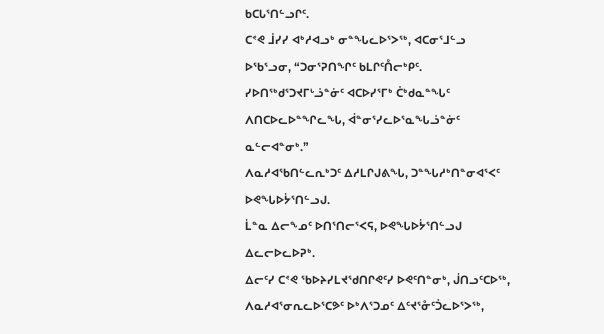ᑲᑕᒐᕐᑎᓪᓗᒋᑦ.
ᑕᕝᕙ ᒨᓯᓯ ᐊᒃᓱᐊᓗᒃ ᓂᓐᖓᓚᐅᕐᐳᖅ, ᐊᑕᓂᕐᒧᓪᓗ ᐅᖃᕐᓗᓂ, “ᑐᓂᕐᕈᑎᖏᑦ ᑲᒪᒋᑦᑍᓕᒃᑭᑦ. ᓯᐅᑎᖅᑯᕐᑐᔪᒥᒡᓘᓐᓃᑦ ᐊᑕᐅᓯᕐᒥᒃ ᑖᒃᑯᓇᓐᖓᑦ ᐱᑎᑕᐅᓚᐅᓐᖏᓚᖓ, ᐋᓐᓂᕐᓯᓚᐅᕐᓇᖓᓘᓐᓃᑦ ᓇᓪᓕᐊᓐᓂᒃ.”
ᐱᓇᓱᐊᖃᑎᓪᓚᕆᒃᑐᑦ ᐃᓱᒪᒋᒍᕕᖓ, ᑐᓐᖓᓱᒃᑎᓐᓂᐊᕐᐸᑦ ᐅᕙᖓᐅᔮᕐᑎᓪᓗᒍ.
ᒫᓐᓇ ᐃᓕᖕᓄᑦ ᐅᑎᕐᑎᓕᕐᐸᕋ, ᐅᕙᖓᐅᔮᕐᑎᓪᓗᒍ ᐃᓚᓕᐅᓚᐅᕈᒃ.
ᐃᓕᑦᓯ ᑕᕝᕙ ᖃᐅᔨᓯᒪᔪᖁᑎᒋᕙᑦᓯ ᐅᕙᑦᑎᓐᓂᒃ, ᒎᑎᓗᑦᑕᐅᖅ, ᐱᓇᓱᐊᕐᓂᕆᓚᐅᕐᑕᕗᑦ ᐅᒃᐱᕐᑐᓄᑦ ᐃᑦᔪᕐᓁᑦᑑᓚᐅᕐᐳᖅ,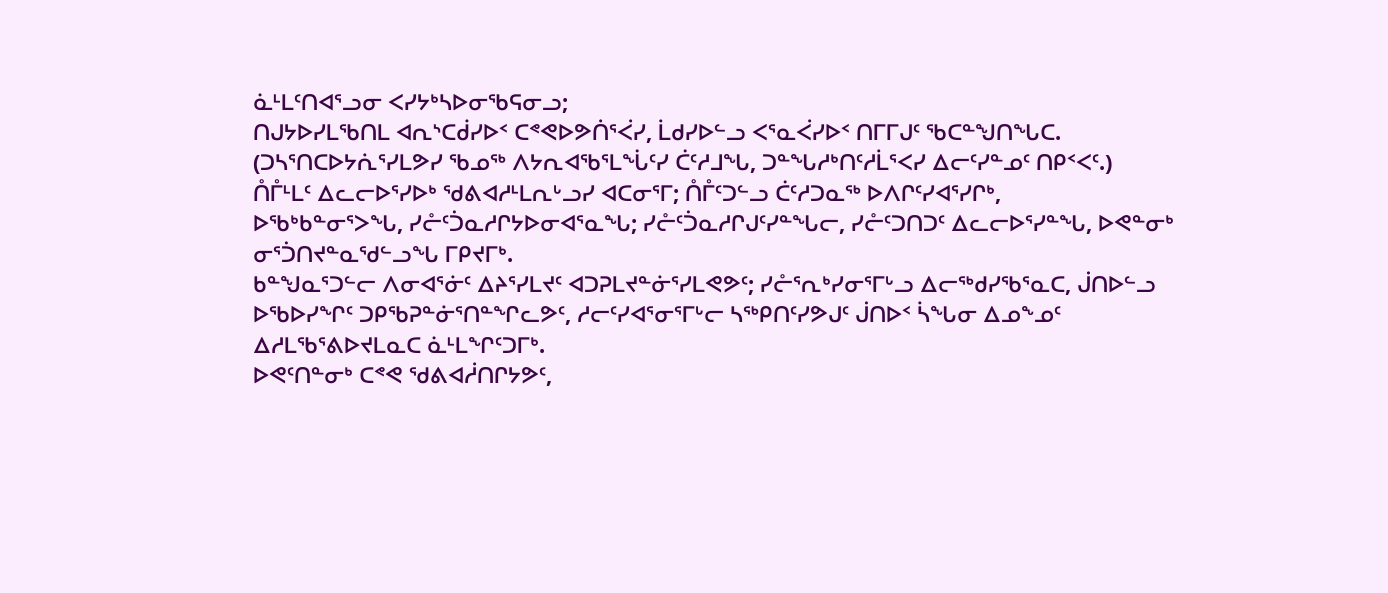ᓈᒻᒪᑦᑎᐊᕐᓗᓂ ᐸᓯᔭᒃᓴᐅᓂᖃᕋᓂᓗ;
ᑎᒍᔭᐅᓯᒪᖃᑎᒪ ᐊᕆᔅᑕᑰᓯᐅᑉ ᑕᕝᕙᐅᕗᑏᕐᐹᓯ, ᒫᑯᓯᐅᓪᓗ ᐸᕐᓇᐹᓯᐅᑉ ᑎᒥᒥᒍᑦ ᖃᑕᓐᖑᑎᖓᑕ. (ᑐᓴᕐᑎᑕᐅᔭᕇᕐᓯᒪᕗᓯ ᖃᓄᖅ ᐱᔭᕆᐊᖃᕐᒪᖔᑦᓯ ᑖᑦᓱᒧᖓ, ᑐᓐᖓᓱᒃᑎᑦᓱᒫᕐᐸᓯ ᐃᓕᑦᓯᓐᓄᑦ ᑎᑭᑉᐸᑦ.)
ᑍᒤᒻᒪᑦ ᐃᓚᓕᐅᕐᓯᐅᒃ ᖁᕕᐊᓱᒻᒪᕆᒡᓗᓯ ᐊᑕᓂᕐᒥ; ᑍᒤᑦᑐᓪᓗ ᑖᑦᓱᑐᓇᖅ ᐅᐱᒋᑦᓯᐊᕐᓯᒋᒃ,
ᐅᖃᒃᑲᓐᓂᕐᐳᖓ, ᓯᓔᑦᑑᓇᓱᒋᔭᐅᓂᐊᕐᓇᖓ; ᓯᓔᑦᑑᓇᓱᒋᒍᑦᓯᓐᖓᓕ, ᓯᓔᑦᑐᑎᑐᑦ ᐃᓚᓕᐅᕐᓯᓐᖓ, ᐅᕙᓐᓂᒃ ᓂᕐᑑᑎᔪᓐᓇᖁᓪᓗᖓ ᒥᑭᔪᒥᒃ.
ᑲᓐᖑᓇᕐᑐᓪᓕ ᐱᓂᐊᕐᓃᑦ ᐃᔨᕐᓯᒪᔪᑦ ᐊᑐᕈᒪᔪᓐᓃᕐᓯᒪᕙᕗᑦ; ᓯᓔᕐᕆᒃᓯᓂᕐᒥᒡᓗ ᐃᓕᖅᑯᓯᖃᕐᓇᑕ, ᒎᑎᐅᓪᓗ ᐅᖃᐅᓯᖏᑦ ᑐᑭᖃᕈᓐᓃᕐᑎᓐᖏᓚᕗᑦ, ᓱᓕᑦᓯᐊᕐᓂᕐᒥᒡᓕ ᓴᖅᑭᑎᑦᓯᕗᒍᑦ ᒎᑎᐅᑉ ᓵᖓᓂ ᐃᓄᖕᓄᑦ ᐃᓱᒪᖃᕐᕕᐅᔪᒪᓇᑕ ᓈᒻᒪᖏᑦᑐᒥᒃ.
ᐅᕙᑦᑎᓐᓂᒃ ᑕᕝᕙ ᖁᕕᐊᓲᑎᒋᔭᕗᑦ,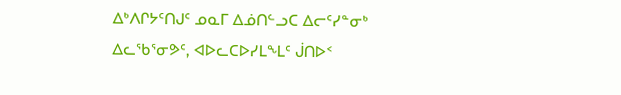ᐃᒃᐱᒋᔭᑦᑎᒍᑦ ᓄᓇᒥ ᐃᓅᑎᓪᓗᑕ ᐃᓕᑦᓯᓐᓂᒃ ᐃᓚᖃᕐᓂᕗᑦ, ᐊᐅᓚᑕᐅᓯᒪᖕᒪᑦ ᒎᑎᐅᑉ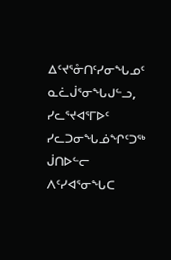ᐃᑦᔪᕐᓁᑎᑦᓯᓂᖓᓄᑦ ᓇᓛᒎᕐᓂᖓᒍᓪᓗ, ᓯᓚᕐᔪᐊᕐᒥᐅᑦ ᓯᓚᑐᓂᖓᓅᖏᑦᑐᖅ ᒎᑎᐅᓪᓕ ᐱᑦᓯᐊᕐᓂᖓᑕ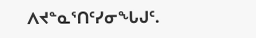ᐱᔪᓐᓇᕐᑎᑦᓯᓂᖓᒍᑦ.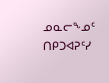ᓄᓇᓕᖕᓄᑦ ᑎᑭᑐᐊᕈᑦᓯ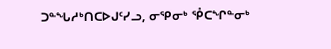ᑐᓐᖓᓱᒃᑎᑕᐅᒍᑦᓯᓗ, ᓂᕿᓂᒃ ᕾᑕᖏᓐᓂᒃ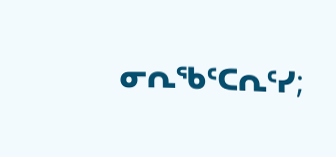ᓂᕆᖃᑦᑕᕆᑦᓯ;